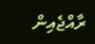ރާއްޖެއިން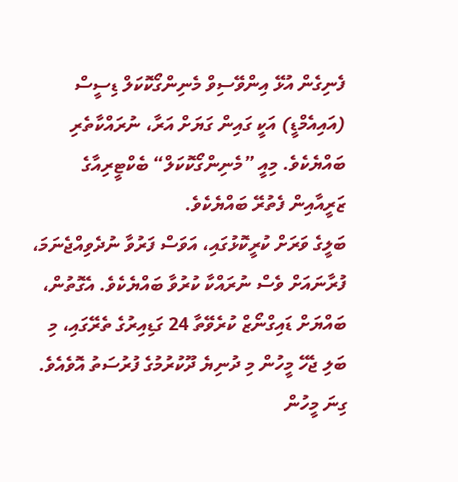ފެނިގެން އުޅޭ އިންވޭސިވް މެނިންގޯކޮކަލް ޑިސީސް (އައިއެމްޑީ) އަކީ ގައިން ގަޔަށް އަރާ، ނުރައްކާތެރި ބައްޔެކެވެ. މިއީ ”މެނިންގޯކޮކަލް“ ބެކްޓީރިއާގެ ޒަރީއާއިން ފެތުރޭ ބައްޔެކެވެ.
ބަލީގެ ވަރަށް ކުރީކޮޅުގައި، އަވަސް ފަރުވާ ނުދެވިއްޖެނަމަ، ފުރާނައަށް ވެސް ނުރައްކާ ކުރުވާ ބައްޔެކެވެ. އެގޮތުން، ބައްޔަށް ޑައިގްނޯޒް ކުރެވޭތާ 24 ގަޑިއިރުގެ ތެރޭގައި، މި ބަލި ޖެހޭ މީހުން މި ދުނިޔެ ދޫކުރުމުގެ ފުރުސަތު އޮވެއެވެ.
ގިނަ މީހުން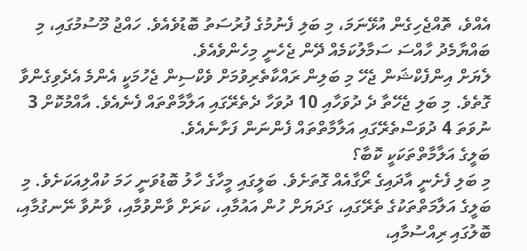އެއްވެ، ތޮއްޖެހިގެން އުޅޭނަމަ، މި ބަލި ފެނުމުގެ ފުރުސަތު ބޮޑުވެއެވެ. ހައްޖު މޫސުމުގައި، މި ބައްޔާމެދު ހާއްސަ ސަމާލުކަމެއް ދޭން ޖެހެނީ މިހެންވެއެވެ.
ލެޔަށް އިންފެކްޝަން ޖެހޭ މި ބަލިން ރައްކާތެރިވުމަށް ވެކްސިން ޖެހުމަކީ އެންމެ އެދެވިގެންވާ ގޮތެވެ. މި ބަލި ޖެހޭތާ ދެ ދުވަހާއި 10 ދުވަހާ ދެތެރޭގައި އަލާމާތްތައް ފެނެއެވެ. އާއްމުކޮށް 3 ނުވަތަ 4 ދުވަސްތެރޭގައި އަލާމާތްތައް ފެންނަން ފަށާނެއެވެ.
ބަލީގެ އަލާމާތްތަކަކީ ކޮބާ؟
މި ބަލި ފެށެނީ އާދައިގެ ރޯގާއެއް ގޮތަށެވެ. ބަލީގައި މީހާގެ ހާލު ބޮޑުވަނީ ހަމަ ކުއްލިއަކަށެވެ. މި ބަލީގެ އަލާމަތްތަކުގެ ތެރޭގައި، ގަދަޔަށް ހުން އައުމާއި، ކަރަށް ވާންވުމާއި، ވާނުވާ ނޭނގުމާއި، ބޮލުގައި ރިއްސުމާއި،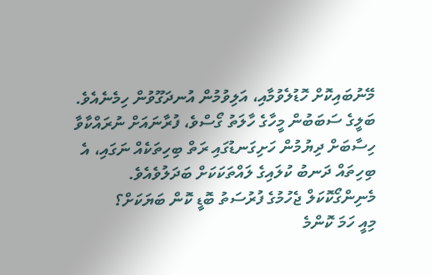މޭނުބައިކޮށް ހޮޑުލެވުމާއި، އަލިވުމުން އުނދަގޫވުން ހިމެނެއެވެ.
ބަލީގެ ސަބަބުން މީހާގެ ހާލަތު ގޯސްވެ، ފުރާނައަށް ނުރައްކާވާ ހިސާބަށް ދިޔުމުން ހަށިގަނޑުގައި ރަތް ބިހިތަކެއް ނަގައި، އެ ބިހިތައް ދަނބު ކުލައިގެ ލައްތަކަކަށް ބަދަލުވެއެވެ.
މެނިންގޯކޮކަލް ޖެހުމުގެ ފުރުސަތު ބޮޑީ ކޮން ބަޔަކަށް؟
މިއީ ހަމަ ކޮންމެ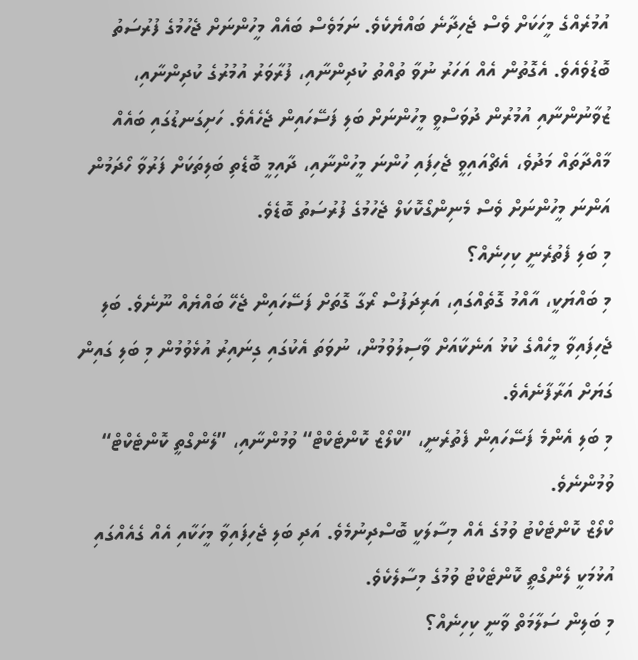އުމުރެއްގެ މީހަކަށް ވެސް ޖެހިދާނެ ބައްޔެކެވެ. ނަމަވެސް ބައެއް މީހުންނަށް ޖެހުމުގެ ފުރުސަތު ބޮޑުވެއެވެ. އެގޮތުން އެއް އަހަރު ނުވާ ތުއްތު ކުދިންނާއި، ފުރާވަރު އުމުރުގެ ކުދިންނާއި، ޒުވާނުންނާއި އުމުރުން ދުވަސްވީ މީހުންނަށް ބަލި ފަސޭހައިން ޖެހެއެވެ. ހަށިގަނޑުގައި ބައެއް މާއްދާތައް މަދުވެ، އެޗްއައިވީ ޖެހިފައި ހުންނަ މީހުންނާއި، ދާއިމީ ބޮޑެތި ބަލިތަކަށް ފަރުވާ ހޯދަމުން އަންނަ މީހުންނަށް ވެސް މެނިންގޯކޮކަލް ޖެހުމުގެ ފުރުސަތު ބޮޑެވެ.
މި ބަލި ފެތުރެނީ ކިހިނެއް؟
މި ބައްޔަކީ، އާއްމު ގޮތެއްގައި، އަރިދަފުސް ރޯގާ ގޮތަށް ފަސޭހައިން ޖެހޭ ބައްޔެއް ނޫނެވެ. ބަލި ޖެހިފައިވާ މީހެއްގެ ކުޅު އަނެކާއަށް ވާސިލުވުމުން، ނުވަތަ އެކުގައި ގިނައިރު އުޅެވުމުން މި ބަލި ގައިން ގަޔަށް އަރާފާނެއެވެ.
މި ބަލި އެންމެ ފަސޭހައިން ފެތުރެނީ، ”ކްލޯޒް ކޮންޓެކްޓް“ ވުމުންނާއި، ”ލެންގްތީ ކޮންޓެކްޓް“ ވުމުންނެވެ.
ކްލޯޒް ކޮންޓެކްޓު ވުމުގެ އެއް މިސާލަކީ ބޮސްދިނުމެވެ. އަދި ބަލި ޖެހިފައިވާ މީހަކާއި އެއް ގެއެއްގައި އުޅުމަކީ ލެންގްތީ ކޮންޓެކްޓު ވުމުގެ މިސާލެކެވެ.
މި ބަލިން ސަލާމަތް ވާނީ ކިހިނެއް؟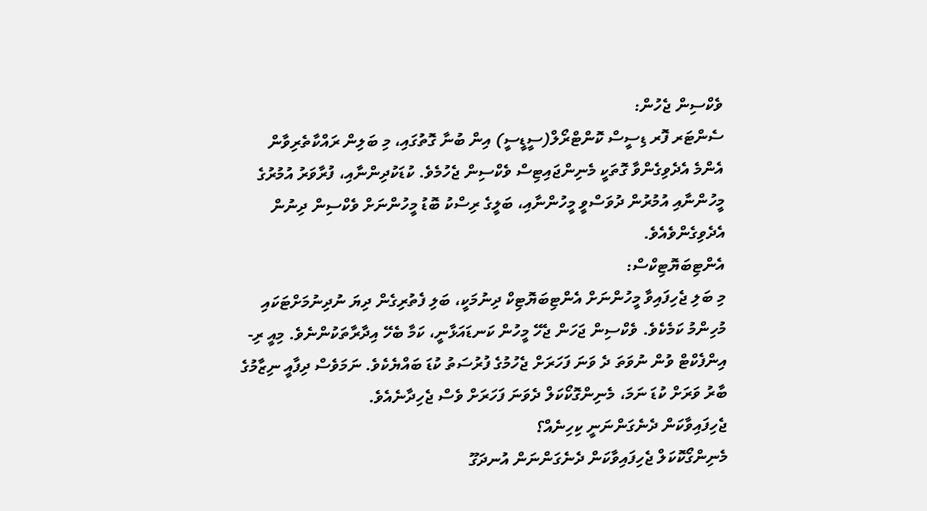ވެކްސިން ޖެހުން:
ސެންޓަރ ފޮރ ޑިސީސް ކޮންޓްރޯލް(ސީޑީސީ) އިން ބުނާ ގޮތުގައި، މި ބަލިން ރައްކާތެރިވާން އެންމެ އެދެވިގެންވާ ގޮތަކީ މެނިންޖައިޓިސް ވެކްސިން ޖެހުމެވެ. ކުޑަކުދިންނާއި، ފުރާވަރު އުމުރުގެ މީހުންނާއި އުމުރުން ދުވަސްވީ މީހުންނާއި، ބަލީގެ ރިސްކު ބޮޑު މީހުންނަށް ވެކްސިން ދިނުން އެދެވިގެންވެއެވެ.
އެންޓިބަޔޮޓިކްސް:
މި ބަލި ޖެހިފައިވާ މީހުންނަށް އެންޓިބަޔޮޓިކް ދިނުމަކީ، ބަލި ފެތުރިގެން ދިޔަ ނުދިނުމަށްޓަކައި މުހިންމު ކަމެކެވެ. ވެކްސިން ޖަހަން ޖެހޭ މީހުން ކަނޑައަޅާނީ، ކަމާ ބެހޭ އިދާރާތަކުންނެވެ. މިއީ ރި-އިންފެކްޓް ވުން ނުވަތަ ދެ ވަނަ ފަހަރަށް ޖެހުމުގެ ފުރުސަތު ކުޑަ ބައްޔެކެވެ. ނަމަވެސް ދިފާއީ ނިޒާމުގެ ބާރު ވަރަށް ކުޑަ ނަމަ، މެނިންގޮކޯކަލް ދެވަނަ ފަހަރަށް ވެސް ޖެހިދާނެއެވެ.
ޖެހިފައިވާކަން ދެނެގަންނަނީ ކިހިނެއް؟
މެނިންގޯކޮކަލް ޖެހިފައިވާކަން ދެނެގަންނަން އުނދަގޫ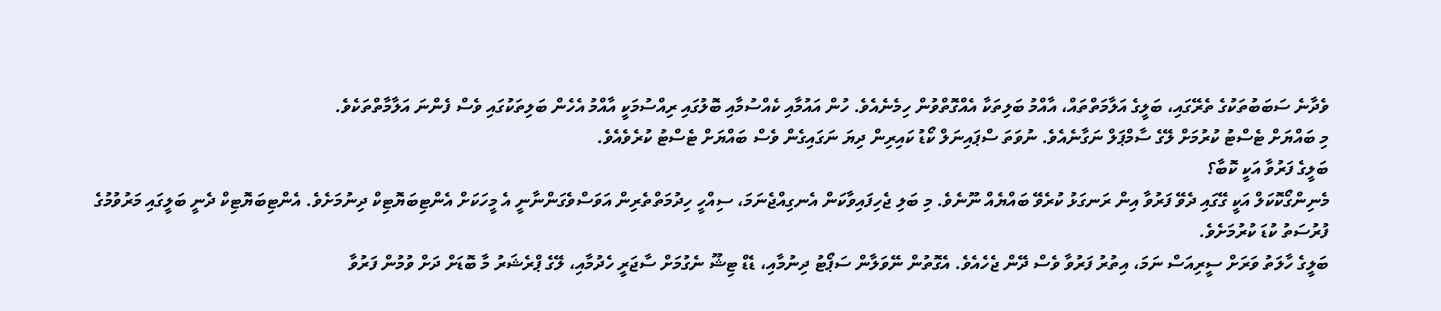ވެދާނެ ސަބަބުތަކުގެ ތެރޭގައި، ބަލީގެ އަލާމަތްތައް، އާއްމު ބަލިތަކާ އެއްގޮތްވުން ހިމެނެއެވެ. ހުން އައުމާއި ކެއްސުމާއި ބޮލުގައި ރިއްސުމަކީ އާއްމު އެހެން ބަލިތަކުގައި ވެސް ފެންނަ އަލާމާތްތަކެވެ.
މި ބައްޔަށް ޓެސްޓު ކުރުމަށް ލޭގެ ސާމްޕަލް ނަގާނެއެވެ. ނުވަތަ ސްޕައިނަލް ކޯޑު ކައިރިން ދިޔަ ނަގައިގެން ވެސް ބައްޔަށް ޓެސްޓު ކުރެވެއެވެ.
ބަލީގެ ފަރުވާ އަކީ ކޮބާ؟
މެނިންގޯކޮކަލް އަކީ ގޭގައި ދެވޭ ފަރުވާ އިން ރަނގަޅު ކުރެވޭ ބައްޔެއް ނޫނެވެ. މި ބަލި ޖެހިފައިވާކަން އެނގިއްޖެނަމަ، ސިއްހީ ހިދުމަތްތެރިން އަވަސްވެގަންނާނީ އެ މީހަކަށް އެންޓިބަޔޮޓިކް ދިނުމަށެވެ. އެންޓިބަޔޮޓިކް ދެނީ ބަލީގައި މަރުވުމުގެ ފުރުސަތު ކުޑަ ކުރުމަށެވެ.
ބަލީގެ ހާލަތު ވަރަށް ސީރިއަސް ނަމަ، އިތުރު ފަރުވާ ވެސް ދޭން ޖެހެއެވެ. އެގޮތުން ނޭވަލާން ސަޕޯޓު ދިނުމާއި، ޑެޑް ޓިޝޫ ނެގުމަށް ސާޖަރީ ހެދުމާއި، ލޭގެ ޕްރެޝަރު މާ ބޮޑަށް ދަށް ވުމުން ފަރުވާ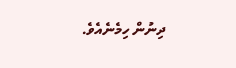ދިނުން ހިމެނެއެވެ.